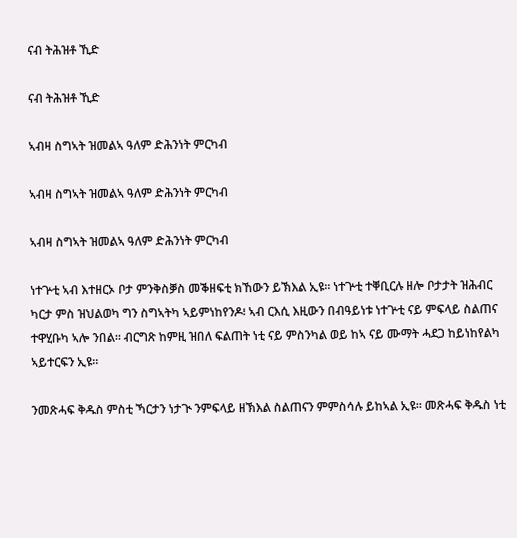ናብ ትሕዝቶ ኺድ

ናብ ትሕዝቶ ኺድ

ኣብዛ ስግኣት ዝመልኣ ዓለም ድሕንነት ምርካብ

ኣብዛ ስግኣት ዝመልኣ ዓለም ድሕንነት ምርካብ

ኣብዛ ስግኣት ዝመልኣ ዓለም ድሕንነት ምርካብ

ነተጕቲ ኣብ እተዘርኦ ቦታ ምንቅስቓስ መቕዘፍቲ ክኸውን ይኽእል ኢዩ። ነተጕቲ ተቐቢርሉ ዘሎ ቦታታት ዝሕብር ካርታ ምስ ዝህልወካ ግን ስግኣትካ ኣይምነከየንዶ፧ ኣብ ርእሲ እዚውን በብዓይነቱ ነተጕቲ ናይ ምፍላይ ስልጠና ተዋሂቡካ ኣሎ ንበል። ብርግጽ ከምዚ ዝበለ ፍልጠት ነቲ ናይ ምስንካል ወይ ከኣ ናይ ሙማት ሓደጋ ከይነከየልካ ኣይተርፍን ኢዩ።

ንመጽሓፍ ቅዱስ ምስቲ ኻርታን ነታጒ ንምፍላይ ዘኽእል ስልጠናን ምምስሳሉ ይከኣል ኢዩ። መጽሓፍ ቅዱስ ነቲ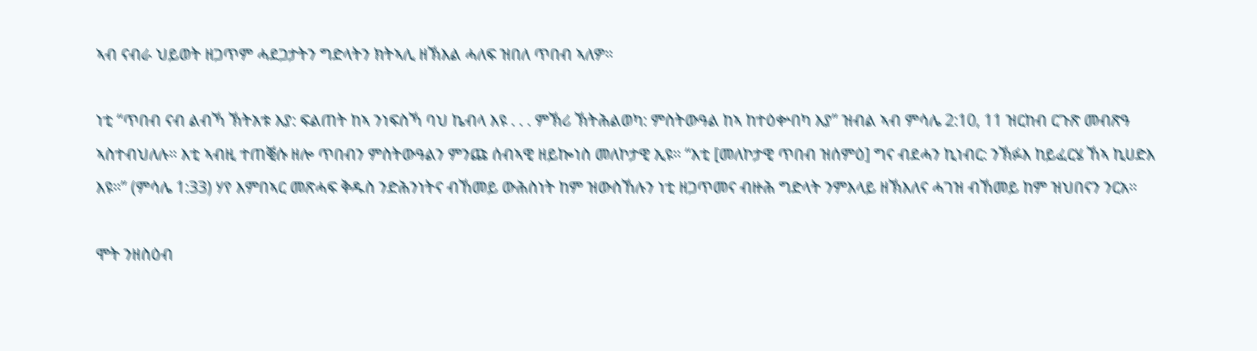ኣብ ናብራ ህይወት ዘጋጥም ሓደጋታትን ግድላትን ክትኣሊ ዘኽእል ሓለፍ ዝበለ ጥበብ ኣለዎ።

ነቲ “ጥበብ ናብ ልብኻ ኽትአቱ እያ: ፍልጠት ከኣ ንነፍስኻ ባህ ኬብላ እዩ . . . ምኽሪ ኽትሕልወካ: ምስትውዓል ከኣ ከተዕቍበካ እያ” ዝብል ኣብ ምሳሌ 2:10, 11 ዝርከብ ርጉጽ መብጽዓ ኣስተብህለሉ። እቲ ኣብዚ ተጠቒሱ ዘሎ ጥበብን ምስትውዓልን ምንጩ ሰብኣዊ ዘይኰነስ መለኮታዊ ኢዩ። “እቲ [መለኮታዊ ጥበብ ዝሰምዕ] ግና ብደሓን ኪነብር: ንኽፉእ ከይፈርሄ ኸኣ ኪሀድእ እዩ።” (ምሳሌ 1:33) ሃየ እምበኣር መጽሓፍ ቅዱስ ንድሕንነትና ብኸመይ ውሕስነት ከም ዝውስኸሉን ነቲ ዘጋጥመና ብዙሕ ግድላት ንምእላይ ዘኽእለና ሓገዝ ብኸመይ ከም ዝህበናን ንርአ።

ሞት ንዘስዕብ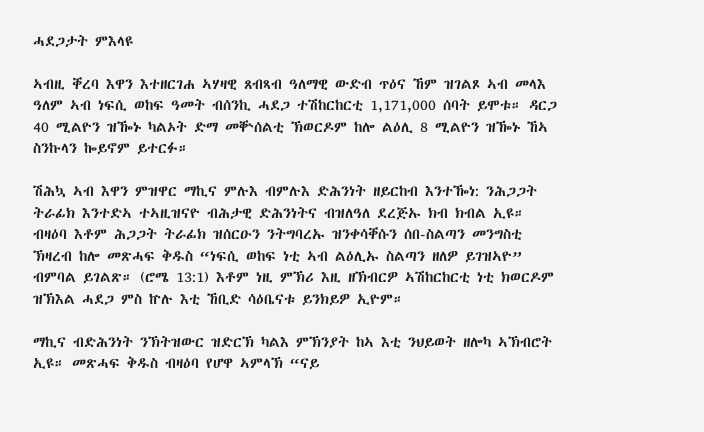ሓደጋታት ምእላዩ

ኣብዚ ቐረባ እዋን እተዘርገሐ ኣሃዛዊ ጸብጻብ ዓለማዊ ውድብ ጥዕና ኸም ዝገልጾ ኣብ መላእ ዓለም ኣብ ነፍሲ ወከፍ ዓመት ብሰንኪ ሓደጋ ተሽከርከርቲ 1,171,000 ሰባት ይሞቱ። ዳርጋ 40 ሚልዮን ዝዀኑ ካልኦት ድማ መቝሰልቲ ኽወርዶም ከሎ ልዕሊ 8 ሚልዮን ዝዀኑ ኸኣ ስንኩላን ኰይኖም ይተርፉ።

ሽሕኳ ኣብ እዋን ምዝዋር ማኪና ምሉእ ብምሉእ ድሕንነት ዘይርከብ እንተዀነ: ንሕጋጋት ትራፊክ እንተድኣ ተኣዚዝናዮ ብሕታዊ ድሕንነትና ብዝለዓለ ደረጅኡ ክብ ክብል ኢዩ። ብዛዕባ እቶም ሕጋጋት ትራፊክ ዝሰርዑን ንትግባረኡ ዝንቀሳቐሱን ሰበ-ስልጣን መንግስቲ ኽዛረብ ከሎ መጽሓፍ ቅዱስ “ነፍሲ ወከፍ ነቲ ኣብ ልዕሊኡ ስልጣን ዘለዎ ይገዝኣዮ” ብምባል ይገልጽ። (ሮሜ 13:1) እቶም ነዚ ምኽሪ እዚ ዘኽብርዎ ኣሽከርከርቲ ነቲ ክወርዶም ዝኽእል ሓደጋ ምስ ኵሉ እቲ ኸቢድ ሳዕቤናቱ ይንክይዎ ኢዮም።

ማኪና ብድሕንነት ንኽትዝውር ዝድርኽ ካልእ ምኽንያት ከኣ እቲ ንህይወት ዘሎካ ኣኽብሮት ኢዩ። መጽሓፍ ቅዱስ ብዛዕባ የሆዋ ኣምላኽ “ናይ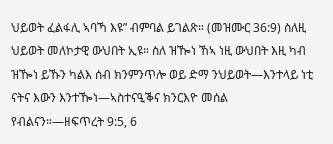ህይወት ፈልፋሊ ኣባኻ እዩ” ብምባል ይገልጽ። (መዝሙር 36:9) ስለዚ ህይወት መለኮታዊ ውህበት ኢዩ። ስለ ዝዀነ ኸኣ ነዚ ውህበት እዚ ካብ ዝዀነ ይኹን ካልእ ሰብ ክንምንጥሎ ወይ ድማ ንህይወት—እንተላይ ነቲ ናትና እውን እንተዀነ—ኣስተናዒቕና ክንርእዮ መሰል የብልናን።—ዘፍጥረት 9:5, 6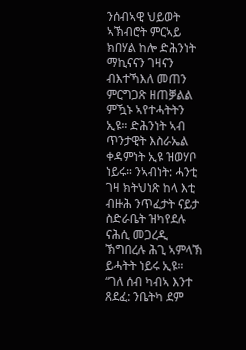ንሰብኣዊ ህይወት ኣኽብሮት ምርኣይ ክበሃል ከሎ ድሕንነት ማኪናናን ገዛናን ብእተኻእለ መጠን ምርግጋጽ ዘጠቓልል ምዃኑ ኣየተሓትትን ኢዩ። ድሕንነት ኣብ ጥንታዊት እስራኤል ቀዳምነት ኢዩ ዝወሃቦ ነይሩ። ንኣብነት: ሓንቲ ገዛ ክትህነጽ ከላ እቲ ብዙሕ ንጥፈታት ናይታ ስድራቤት ዝካየደሉ ናሕሲ መጋረዲ ኽግበረሉ ሕጊ ኣምላኽ ይሓትት ነይሩ ኢዩ። “ገለ ሰብ ካብኣ እንተ ጸደፈ: ንቤትካ ደም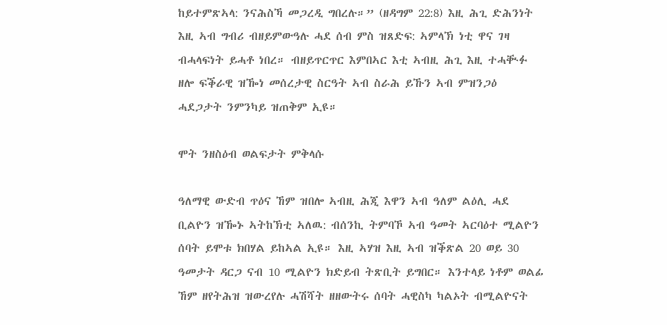ከይተምጽኣላ: ንናሕስኻ መጋረዲ ግበረሉ።” (ዘዳግም 22:8) እዚ ሕጊ ድሕንነት እዚ ኣብ ግብሪ ብዘይምውዓሉ ሓደ ሰብ ምስ ዝጸድፍ: ኣምላኽ ነቲ ዋና ገዛ ብሓላፍነት ይሓቶ ነበረ። ብዘይጥርጥር እምበኣር እቲ ኣብዚ ሕጊ እዚ ተሓቚፉ ዘሎ ፍቕራዊ ዝዀነ መሰረታዊ ስርዓት ኣብ ስራሕ ይኹን ኣብ ምዝንጋዕ ሓደጋታት ንምንካይ ዝጠቅም ኢዩ።

ሞት ንዘስዕብ ወልፍታት ምቅላሱ

ዓለማዊ ውድብ ጥዕና ኸም ዝበሎ ኣብዚ ሕጂ እዋን ኣብ ዓለም ልዕሊ ሓደ ቢልዮን ዝዀኑ ኣትከኽቲ ኣለዉ: ብሰንኪ ትምባኾ ኣብ ዓመት ኣርባዕተ ሚልዮን ሰባት ይሞቱ ክበሃል ይከኣል ኢዩ። እዚ ኣሃዝ እዚ ኣብ ዝቕጽል 20 ወይ 30 ዓመታት ዳርጋ ናብ 10 ሚልዮን ክድይብ ትጽቢት ይግበር። እንተላይ ነቶም ወልፊ ኸም ዘየትሕዝ ዝውረየሉ ሓሽሻት ዘዘውትሩ ሰባት ሓዊስካ ካልኦት ብሚልዮናት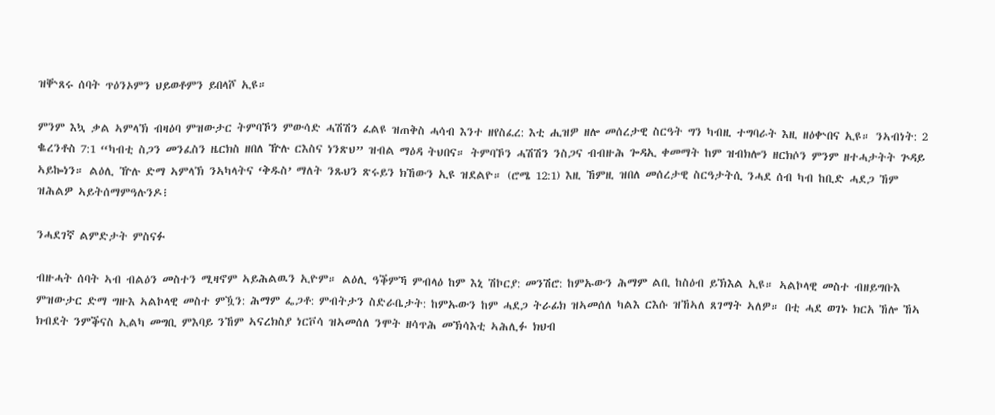ዝቝጸሩ ሰባት ጥዕንኦምን ህይወቶምን ይበላሾ ኢዩ።

ምንም እኳ ቃል ኣምላኽ ብዛዕባ ምዝውታር ትምባኾን ምውሳድ ሓሽሽን ፈልዩ ዝጠቅስ ሓሳብ እንተ ዘየስፈረ: እቲ ሒዝዎ ዘሎ መሰረታዊ ስርዓት ግን ካብዚ ተግባራት እዚ ዘዕቍበና ኢዩ። ንኣብነት: 2 ቈረንቶስ 7:1 “ካብቲ ስጋን መንፈስን ዜርክስ ዘበለ ዅሉ ርእስና ነንጽህ” ዝብል ማዕዳ ትህበና። ትምባኾን ሓሽሽን ንስጋና ብብዙሕ ጐዳኢ ቀመማት ከም ዝብክሎን ዘርክሶን ምንም ዘተሓታትት ጕዳይ ኣይኰነን። ልዕሊ ዅሉ ድማ ኣምላኽ ንኣካላትና ‘ቅዱስ’ ማለት ንጹህን ጽሩይን ክኸውን ኢዩ ዝደልዮ። (ሮሜ 12:1) እዚ ኸምዚ ዝበለ መሰረታዊ ስርዓታትሲ ንሓደ ሰብ ካብ ከቢድ ሓደጋ ኸም ዝሕልዎ ኣይትሰማምዓሉንዶ፧

ንሓደገኛ ልምድታት ምስናፉ

ብዙሓት ሰባት ኣብ ብልዕን መስተን ሚዛኖም ኣይሕልዉን ኢዮም። ልዕሊ ዓቕምኻ ምብላዕ ከም እኒ ሽኮርያ: መንሽሮ: ከምኡውን ሕማም ልቢ ከስዕብ ይኽእል ኢዩ። ኣልኮላዊ መስተ ብዘይግቡእ ምዝውታር ድማ ግዙእ ኣልኮላዊ መስተ ምዃን: ሕማም ፌጋቶ: ምብትታን ስድራቤታት: ከምኡውን ከም ሓደጋ ትራፊክ ዝኣመሰለ ካልእ ርእሱ ዝኸኣለ ጸገማት ኣለዎ። በቲ ሓደ ወገኑ ክርአ ኸሎ ኸኣ ክብደት ንምቕናስ ኢልካ መግቢ ምእባይ ንኸም ኣናረክስያ ነርቮሳ ዝኣመሰለ ንሞት ዘሳጥሕ መኽሳእቲ ኣሕሊፉ ክህብ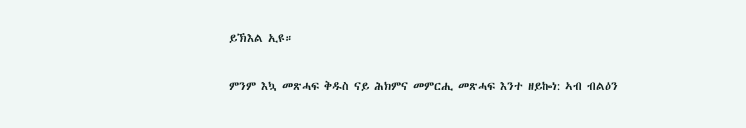ይኽእል ኢዩ።

ምንም እኳ መጽሓፍ ቅዱስ ናይ ሕክምና መምርሒ መጽሓፍ እንተ ዘይኰነ: ኣብ ብልዕን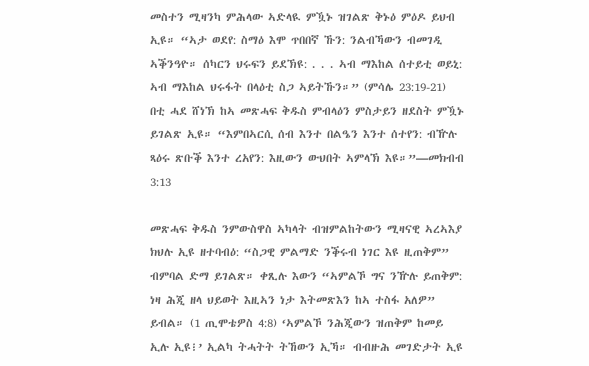መስተን ሚዛንካ ምሕላው ኣድላዪ ምዃኑ ዝገልጽ ቅኑዕ ምዕዶ ይህብ ኢዩ። “ኣታ ወደየ: ስማዕ እሞ ጥበበኛ ኹን: ንልብኻውን ብመገዲ ኣቕንዓዮ። ሰካርን ህሩፍን ይደኽዩ: . . . ኣብ ማእከል ሰተይቲ ወይኒ: ኣብ ማእከል ህሩፋት በላዕቲ ስጋ ኣይትኹን።” (ምሳሌ 23:19-21) በቲ ሓደ ሸነኽ ከኣ መጽሓፍ ቅዱስ ምብላዕን ምስታይን ዘደስት ምዃኑ ይገልጽ ኢዩ። “እምበኣርሲ ሰብ እንተ በልዔን እንተ ሰተየን: ብዅሉ ጻዕሩ ጽቡቕ እንተ ረአየን: እዚውን ውህበት ኣምላኽ እዩ።”—መክብብ 3:13

መጽሓፍ ቅዱስ ንምውስዋስ ኣካላት ብዝምልከትውን ሚዛናዊ ኣረኣእያ ክህሉ ኢዩ ዘተባብዕ: “ስጋዊ ምልማድ ንቕሩብ ነገር እዩ ዚጠቅም” ብምባል ድማ ይገልጽ። ቀጺሉ እውን “ኣምልኾ ግና ንዅሉ ይጠቅም: ነዛ ሕጂ ዘላ ህይወት እዚኣን ነታ እትመጽእን ከኣ ተስፋ አለዎ” ይብል። (1 ጢሞቴዎስ 4:8) ‘ኣምልኾ ንሕጂውን ዝጠቅም ከመይ ኢሉ ኢዩ፧’ ኢልካ ትሓትት ትኸውን ኢኻ። ብብዙሕ መገድታት ኢዩ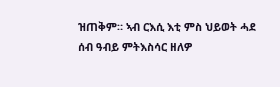ዝጠቅም። ኣብ ርእሲ እቲ ምስ ህይወት ሓደ ሰብ ዓብይ ምትእስሳር ዘለዎ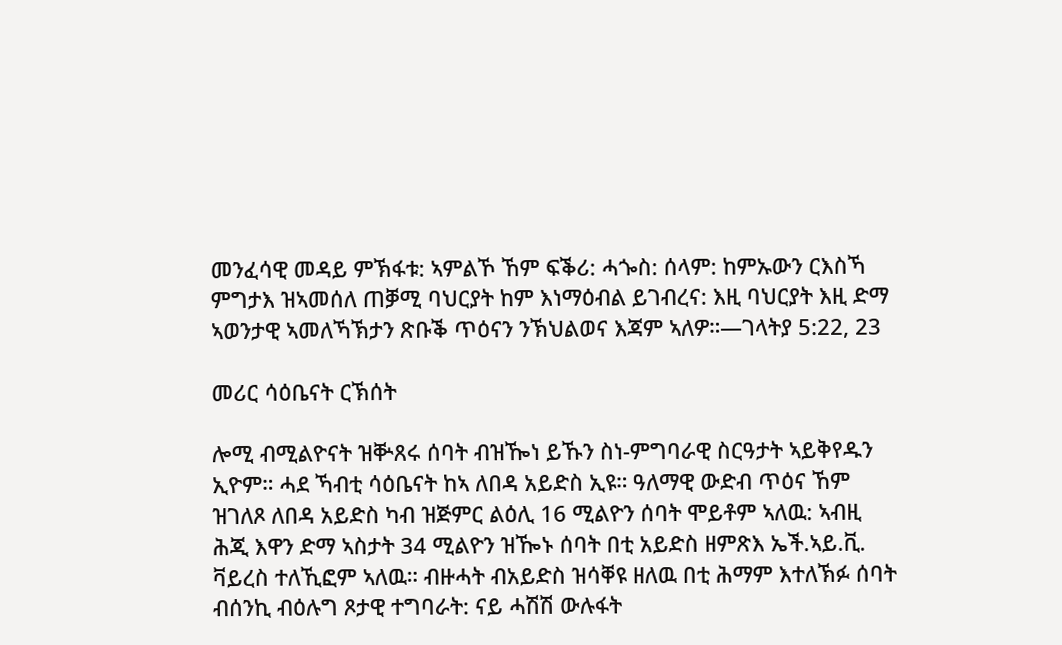መንፈሳዊ መዳይ ምኽፋቱ: ኣምልኾ ኸም ፍቕሪ: ሓጐስ: ሰላም: ከምኡውን ርእስኻ ምግታእ ዝኣመሰለ ጠቓሚ ባህርያት ከም እነማዕብል ይገብረና: እዚ ባህርያት እዚ ድማ ኣወንታዊ ኣመለኻኽታን ጽቡቕ ጥዕናን ንኽህልወና እጃም ኣለዎ።—ገላትያ 5:22, 23

መሪር ሳዕቤናት ርኽሰት

ሎሚ ብሚልዮናት ዝቝጸሩ ሰባት ብዝዀነ ይኹን ስነ-ምግባራዊ ስርዓታት ኣይቅየዱን ኢዮም። ሓደ ኻብቲ ሳዕቤናት ከኣ ለበዳ አይድስ ኢዩ። ዓለማዊ ውድብ ጥዕና ኸም ዝገለጾ ለበዳ አይድስ ካብ ዝጅምር ልዕሊ 16 ሚልዮን ሰባት ሞይቶም ኣለዉ: ኣብዚ ሕጂ እዋን ድማ ኣስታት 34 ሚልዮን ዝዀኑ ሰባት በቲ አይድስ ዘምጽእ ኤች.ኣይ.ቪ. ቫይረስ ተለኺፎም ኣለዉ። ብዙሓት ብአይድስ ዝሳቐዩ ዘለዉ በቲ ሕማም እተለኽፉ ሰባት ብሰንኪ ብዕሉግ ጾታዊ ተግባራት: ናይ ሓሽሽ ውሉፋት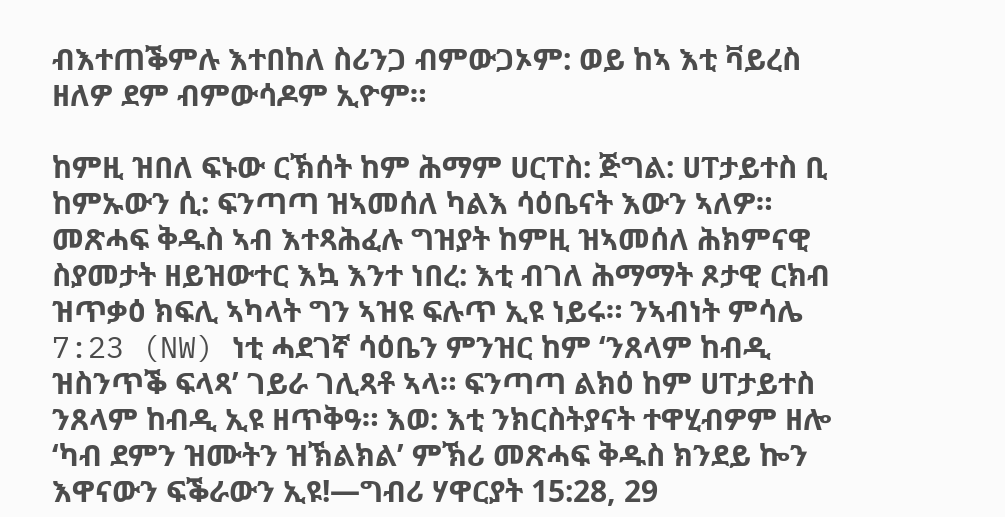ብእተጠቕምሉ እተበከለ ስሪንጋ ብምውጋኦም: ወይ ከኣ እቲ ቫይረስ ዘለዎ ደም ብምውሳዶም ኢዮም።

ከምዚ ዝበለ ፍኑው ርኽሰት ከም ሕማም ሀርፐስ: ጅግል: ሀፐታይተስ ቢ ከምኡውን ሲ: ፍንጣጣ ዝኣመሰለ ካልእ ሳዕቤናት እውን ኣለዎ። መጽሓፍ ቅዱስ ኣብ እተጻሕፈሉ ግዝያት ከምዚ ዝኣመሰለ ሕክምናዊ ስያመታት ዘይዝውተር እኳ እንተ ነበረ: እቲ ብገለ ሕማማት ጾታዊ ርክብ ዝጥቃዕ ክፍሊ ኣካላት ግን ኣዝዩ ፍሉጥ ኢዩ ነይሩ። ንኣብነት ምሳሌ 7:23 (NW) ነቲ ሓደገኛ ሳዕቤን ምንዝር ከም ‘ንጸላም ከብዲ ዝስንጥቕ ፍላጻ’ ገይራ ገሊጻቶ ኣላ። ፍንጣጣ ልክዕ ከም ሀፐታይተስ ንጸላም ከብዲ ኢዩ ዘጥቅዓ። እወ: እቲ ንክርስትያናት ተዋሂብዎም ዘሎ ‘ካብ ደምን ዝሙትን ዝኽልክል’ ምኽሪ መጽሓፍ ቅዱስ ክንደይ ኰን እዋናውን ፍቕራውን ኢዩ!—ግብሪ ሃዋርያት 15:28, 29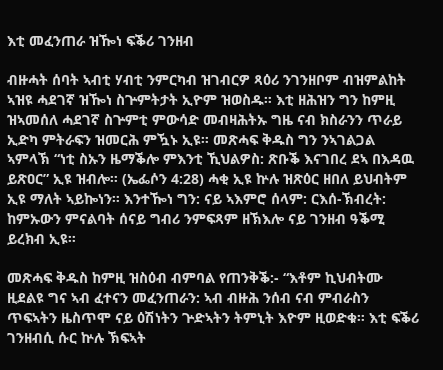እቲ መፈንጠራ ዝዀነ ፍቕሪ ገንዘብ

ብዙሓት ሰባት ኣብቲ ሃብቲ ንምርካብ ዝገብርዎ ጻዕሪ ንገንዘቦም ብዝምልከት ኣዝዩ ሓደገኛ ዝዀነ ስጕምትታት ኢዮም ዝወስዱ። እቲ ዘሕዝን ግን ከምዚ ዝኣመሰለ ሓደገኛ ስጕምቲ ምውሳድ መብዛሕትኡ ግዜ ናብ ክስራንን ጥራይ ኢድካ ምትራፍን ዝመርሕ ምዃኑ ኢዩ። መጽሓፍ ቅዱስ ግን ንኣገልጋል ኣምላኽ “ነቲ ስኡን ዜማቕሎ ምእንቲ ኺህልዎስ: ጽቡቕ እናገበረ ደኣ በእዳዉ ይጽዐር” ኢዩ ዝብሎ። (ኤፌሶን 4:28) ሓቂ ኢዩ ኵሉ ዝጽዕር ዘበለ ይህብትም ኢዩ ማለት ኣይኰነን። እንተዀነ ግን: ናይ ኣእምሮ ሰላም: ርእሰ-ኽብረት: ከምኡውን ምናልባት ሰናይ ግብሪ ንምፍጻም ዘኽእሎ ናይ ገንዘብ ዓቕሚ ይረክብ ኢዩ።

መጽሓፍ ቅዱስ ከምዚ ዝስዕብ ብምባል የጠንቅቕ:- “እቶም ኪህብትሙ ዚደልዩ ግና ኣብ ፈተናን መፈንጠራን: ኣብ ብዙሕ ንሰብ ናብ ምብራስን ጥፍኣትን ዜስጥሞ ናይ ዕሽነትን ጕድኣትን ትምኒት እዮም ዚወድቁ። እቲ ፍቕሪ ገንዘብሲ ሱር ኵሉ ኽፍኣት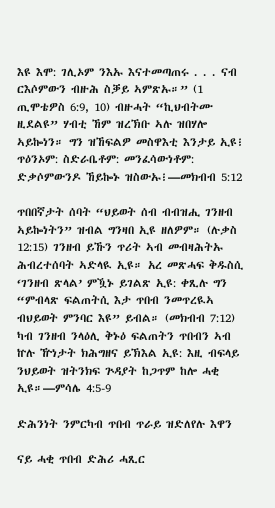እዩ እሞ: ገሊኦም ንእኡ እናተመጣጠሩ . . . ናብ ርእሶምውን ብዙሕ ስቓይ ኣምጽኡ።” (1 ጢሞቴዎስ 6:9, 10) ብዙሓት “ኪህብትሙ ዚደልዩ” ሃብቲ ኸም ዝረኽቡ ኣሉ ዝበሃሎ ኣይኰነን። ግን ዝኸፍልዎ መስዋእቲ እንታይ ኢዩ፧ ጥዕንኦም: ስድራቤቶም: መንፈሳውነቶም: ድቃሶምውንዶ ኸይኰኑ ዝስውኡ፧—መክብብ 5:12

ጥበበኛታት ሰባት “ህይወት ሰብ ብብዝሒ ገንዘብ ኣይኰነትን” ዝብል ግንዛበ ኢዩ ዘለዎም። (ሉቃስ 12:15) ገንዘብ ይኹን ጥሪት ኣብ መብዛሕትኡ ሕብረተሰባት ኣድላዪ ኢዩ። አረ መጽሓፍ ቅዱስሲ ‘ገንዘብ ጽላል’ ምዃኑ ይገልጽ ኢዩ: ቀጺሉ ግን “ምብላጽ ፍልጠትሲ እታ ጥበብ ንመጥረዪኣ ብህይወት ምንባር እዩ” ይብል። (መክብብ 7:12) ካብ ገንዘብ ንላዕሊ ቅኑዕ ፍልጠትን ጥበብን ኣብ ኵሉ ዅነታት ክሕግዘና ይኽእል ኢዩ: እዚ ብፍላይ ንህይወት ዝትንክፍ ጕዳያት ከጋጥም ከሎ ሓቂ ኢዩ።—ምሳሌ 4:5-9

ድሕንነት ንምርካብ ጥበብ ጥራይ ዝድለየሉ እዋን

ናይ ሓቂ ጥበብ ድሕሪ ሓጺር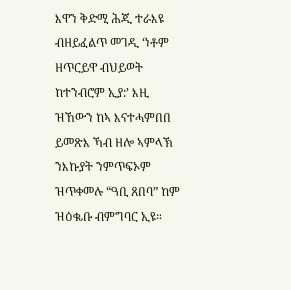እዋን ቅድሚ ሕጂ ተራእዩ ብዘይፈልጥ መገዲ ‘ነቶም ዘጥርይዋ ብህይወት ከተንብሮም ኢያ:’ እዚ ዝኸውን ከኣ እናተሓምበበ ይመጽእ ኻብ ዘሎ ኣምላኽ ንእኩያት ንምጥፍኦም ዝጥቀመሉ “ዓቢ ጸበባ” ከም ዝዕቈቡ ብምግባር ኢዩ።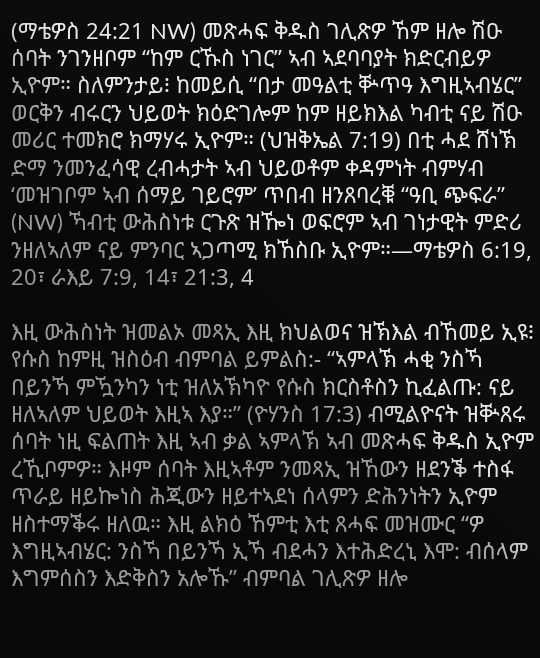(ማቴዎስ 24:21 NW) መጽሓፍ ቅዱስ ገሊጽዎ ኸም ዘሎ ሽዑ ሰባት ንገንዘቦም “ከም ርኹስ ነገር” ኣብ ኣደባባያት ክድርብይዎ ኢዮም። ስለምንታይ፧ ከመይሲ “በታ መዓልቲ ቝጥዓ እግዚኣብሄር” ወርቅን ብሩርን ህይወት ክዕድገሎም ከም ዘይክእል ካብቲ ናይ ሽዑ መሪር ተመክሮ ክማሃሩ ኢዮም። (ህዝቅኤል 7:19) በቲ ሓደ ሸነኽ ድማ ንመንፈሳዊ ረብሓታት ኣብ ህይወቶም ቀዳምነት ብምሃብ ‘መዝገቦም ኣብ ሰማይ ገይሮም’ ጥበብ ዘንጸባረቑ “ዓቢ ጭፍራ” (NW) ኻብቲ ውሕስነቱ ርጉጽ ዝዀነ ወፍሮም ኣብ ገነታዊት ምድሪ ንዘለኣለም ናይ ምንባር ኣጋጣሚ ክኸስቡ ኢዮም።—ማቴዎስ 6:19, 20፣ ራእይ 7:9, 14፣ 21:3, 4

እዚ ውሕስነት ዝመልኦ መጻኢ እዚ ክህልወና ዝኽእል ብኸመይ ኢዩ፧ የሱስ ከምዚ ዝስዕብ ብምባል ይምልስ:- “ኣምላኽ ሓቂ ንስኻ በይንኻ ምዃንካን ነቲ ዝለአኽካዮ የሱስ ክርስቶስን ኪፈልጡ: ናይ ዘለኣለም ህይወት እዚኣ እያ።” (ዮሃንስ 17:3) ብሚልዮናት ዝቝጸሩ ሰባት ነዚ ፍልጠት እዚ ኣብ ቃል ኣምላኽ ኣብ መጽሓፍ ቅዱስ ኢዮም ረኺቦምዎ። እዞም ሰባት እዚኣቶም ንመጻኢ ዝኸውን ዘደንቕ ተስፋ ጥራይ ዘይኰነስ ሕጂውን ዘይተኣደነ ሰላምን ድሕንነትን ኢዮም ዘስተማቕሩ ዘለዉ። እዚ ልክዕ ኸምቲ እቲ ጸሓፍ መዝሙር “ዎ እግዚኣብሄር: ንስኻ በይንኻ ኢኻ ብደሓን እተሕድረኒ እሞ: ብሰላም እግምሰስን እድቅስን አሎኹ” ብምባል ገሊጽዎ ዘሎ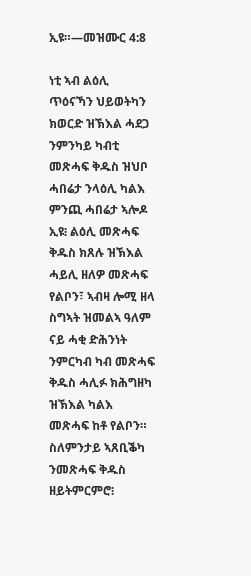ኢዩ።—መዝሙር 4:8

ነቲ ኣብ ልዕሊ ጥዕናኻን ህይወትካን ክወርድ ዝኽእል ሓደጋ ንምንካይ ካብቲ መጽሓፍ ቅዱስ ዝህቦ ሓበሬታ ንላዕሊ ካልእ ምንጪ ሓበሬታ ኣሎዶ ኢዩ፧ ልዕሊ መጽሓፍ ቅዱስ ክጸሉ ዝኽእል ሓይሊ ዘለዎ መጽሓፍ የልቦን፣ ኣብዛ ሎሚ ዘላ ስግኣት ዝመልኣ ዓለም ናይ ሓቂ ድሕንነት ንምርካብ ካብ መጽሓፍ ቅዱስ ሓሊፉ ክሕግዘካ ዝኽእል ካልእ መጽሓፍ ከቶ የልቦን። ስለምንታይ ኣጸቢቕካ ንመጽሓፍ ቅዱስ ዘይትምርምሮ፧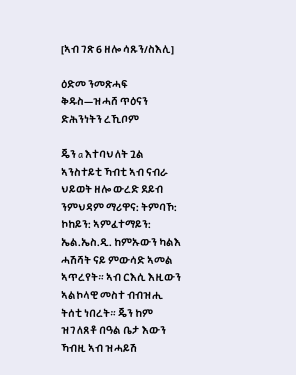[ኣብ ገጽ 6 ዘሎ ሳጹን/ስእሊ]

ዕድመ ንመጽሓፍ ቅዱስ—ዝሓሸ ጥዕናን ድሕንነትን ረኺቦም

ጄን a እተባህለት ጓል ኣንስተይቲ ኻብቲ ኣብ ናብራ ህይወት ዘሎ ውረድ ደይብ ንምህዳም ማሪዋና: ትምባኾ: ኮከይን: ኣምፈተማይን: ኤል.ኤስ.ዲ. ከምኡውን ካልእ ሓሽሻት ናይ ምውሳድ ኣመል ኣጥረየት። ኣብ ርእሲ እዚውን ኣልኮላዊ መስተ ብብዝሒ ትሰቲ ነበረት። ጄን ከም ዝገለጸቶ በዓል ቤታ እውን ኻብዚ ኣብ ዝሓይሽ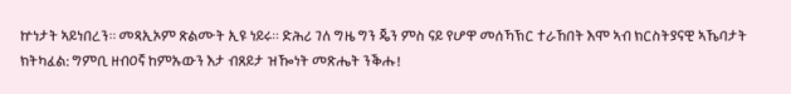ኵነታት ኣይነበረን። መጻኢኦም ጽልሙት ኢዩ ነይሩ። ድሕሪ ገለ ግዜ ግን ጄን ምስ ናይ የሆዋ መሰኻኽር ተራኸበት እሞ ኣብ ክርስትያናዊ ኣኼባታት ክትካፈል: ግምቢ ዘብዐኛ ከምኡውን እታ ብጸይታ ዝዀነት መጽሔት ንቕሑ!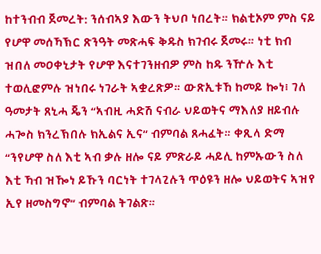ከተንብብ ጀመረት: ንሰብኣያ እውን ትህቦ ነበረት። ክልቲኦም ምስ ናይ የሆዋ መሰኻኽር ጽንዓት መጽሓፍ ቅዱስ ክገብሩ ጀመሩ። ነቲ ክብ ዝበለ መዐቀኒታት የሆዋ እናተገንዘብዎ ምስ ከዱ ንዅሉ እቲ ተወሊፎምሉ ዝነበሩ ነገራት ኣቋረጽዎ። ውጽኢቱኸ ከመይ ኰነ፧ ገለ ዓመታት ጸኒሓ ጄን “ኣብዚ ሓድሽ ናብራ ህይወትና ማእለያ ዘይብሉ ሓጐስ ክንረኽበሉ ክኢልና ኢና” ብምባል ጸሓፈት። ቀጺላ ድማ “ንየሆዋ ስለ እቲ ኣብ ቃሉ ዘሎ ናይ ምጽራይ ሓይሊ ከምኡውን ስለ እቲ ኻብ ዝዀነ ይኹን ባርነት ተገላጊሉን ጥዕዩን ዘሎ ህይወትና ኣዝየ ኢየ ዘመስግኖ” ብምባል ትገልጽ።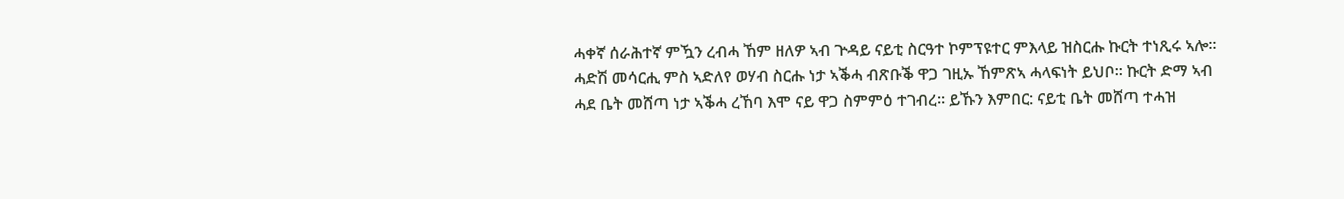ሓቀኛ ሰራሕተኛ ምዃን ረብሓ ኸም ዘለዎ ኣብ ጕዳይ ናይቲ ስርዓተ ኮምፕዩተር ምእላይ ዝስርሑ ኩርት ተነጺሩ ኣሎ። ሓድሽ መሳርሒ ምስ ኣድለየ ወሃብ ስርሑ ነታ ኣቕሓ ብጽቡቕ ዋጋ ገዚኡ ኸምጽኣ ሓላፍነት ይህቦ። ኩርት ድማ ኣብ ሓደ ቤት መሸጣ ነታ ኣቕሓ ረኸባ እሞ ናይ ዋጋ ስምምዕ ተገብረ። ይኹን እምበር: ናይቲ ቤት መሸጣ ተሓዝ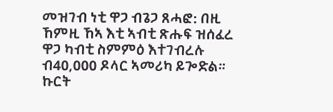መዝገብ ነቲ ዋጋ ብጌጋ ጸሓፎ: በዚ ኸምዚ ኸኣ እቲ ኣብቲ ጽሑፍ ዝሰፈረ ዋጋ ካብቲ ስምምዕ እተገብረሉ ብ40,000 ዶላር ኣመሪካ ይጐድል። ኩርት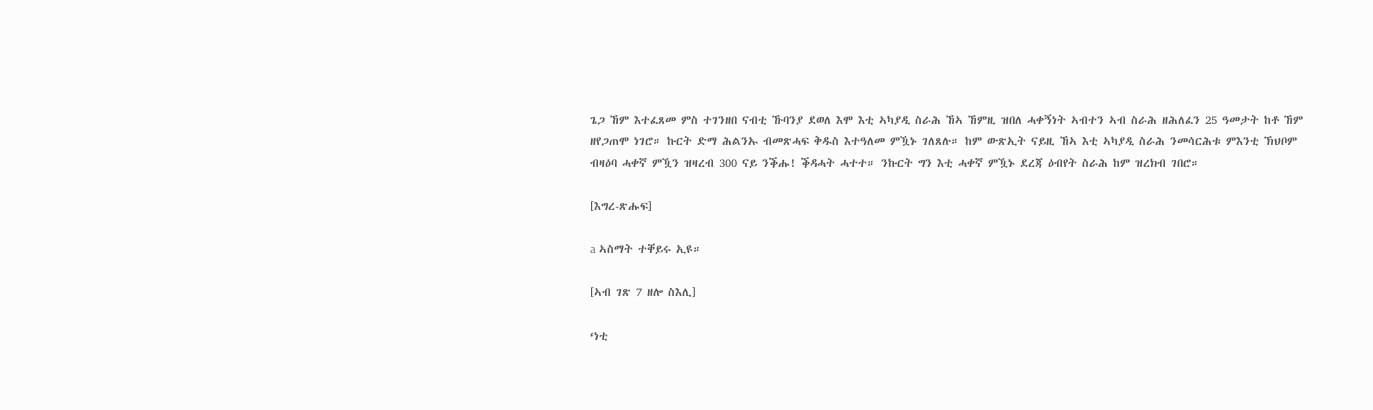ጌጋ ኸም እተፈጸመ ምስ ተገንዘበ ናብቲ ኹባንያ ደወለ እሞ እቲ ኣካያዲ ስራሕ ኸኣ ኸምዚ ዝበለ ሓቀኝነት ኣብተን ኣብ ስራሕ ዘሕለፈን 25 ዓመታት ከቶ ኸም ዘየጋጠሞ ነገሮ። ኩርት ድማ ሕልንኡ ብመጽሓፍ ቅዱስ እተዓለመ ምዃኑ ገለጸሉ። ከም ውጽኢት ናይዚ ኸኣ እቲ ኣካያዲ ስራሕ ንመሳርሕቱ ምእንቲ ኽህቦም ብዛዕባ ሓቀኛ ምዃን ዝዛረብ 300 ናይ ንቕሑ! ቕዳሓት ሓተተ። ንኩርት ግን እቲ ሓቀኛ ምዃኑ ደረጃ ዕብየት ስራሕ ከም ዝረክብ ገበሮ።

[እግረ-ጽሑፍ]

a ኣስማት ተቐይሩ ኢዩ።

[ኣብ ገጽ 7 ዘሎ ስእሊ]

‘ነቲ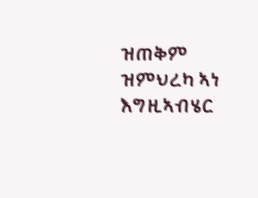ዝጠቅም ዝምህረካ ኣነ እግዚኣብሄር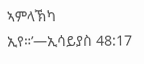ኣምላኽካ ኢየ።’—ኢሳይያስ 48:17